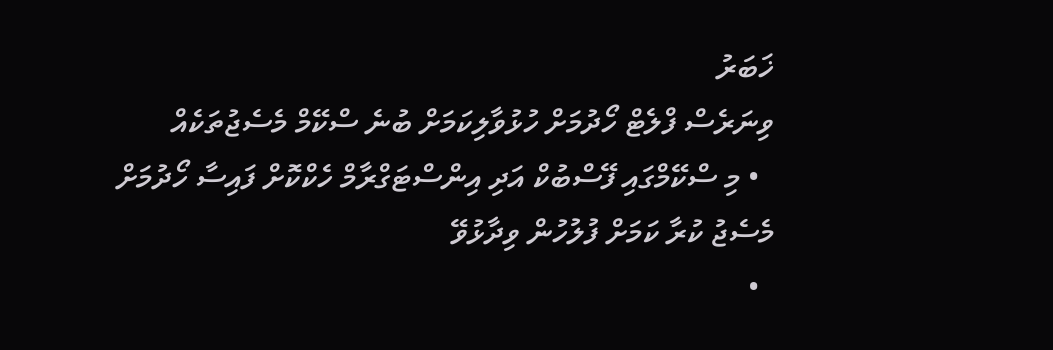ޚަބަރު
ވިނަރެސް ފްލެޓް ހޯދުމަށް ހުޅުވާލިކަމަށް ބުނެ ސްކޭމް މެސެޖުތަކެއް
  • މި ސްކޭމްގައި ފޭސްބުކް އަދި އިންސްޓަގްރާމް ހެކްކޮށް ފައިސާ ހޯދުމަށް މެސެޖު ކުރާ ކަމަށް ފުލުހުން ވިދާޅުވޭ
  •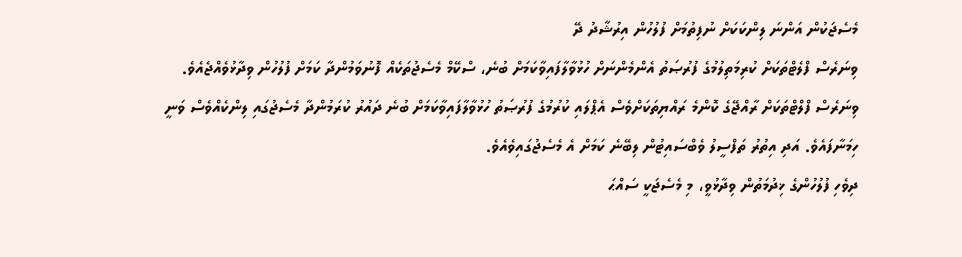މެސެޖަކުން އަންނަ ލިންކަކަށް ނުފިތުމަށް ފުލުހުން އިރުޝާދު ދޭ
ވިނަރެސް ފްލެޓްތަކަށް ކުރިމަތިލުމުގެ ފުރުޞަތު އެންމެންނަށް ހުޅުވާލާފައިވާކަމަށް ބުނެ، ސްކޭމް މެސެޖުތަކެއް ފޮނުވަމުންދާ ކަމަށް ފުލުހުން ވިދާޅުވެއްޖެއެވެ.
ވިނަރެސް ފްލްޓްތަކަށް ރާއްޖޭގެ ކޮންމެ ރައްޔިތަކަށްވެސް އެޕްލައި ކުރުމުގެ ފުރުޞަތު ހުޅުވާލާފައިވާކަމަށް ބުނެ ދައުރު ކުރަމުންދާ މެސެޖުގައި ލިންކެއްވެސް ވަނީ ހިމަނާފައެވެ. އަދި އިތުރު ތަފްސީލު ވެބްސައިޓުން ލިބޭނެ ކަމަށް އެ މެސެޖުގައިވެއެވެ.
ދިވެހި ފުލުހުންގެ ޚިދުމަތުން ވިދާޅުވީ، މި މެސެޖަކީ ސައްޙަ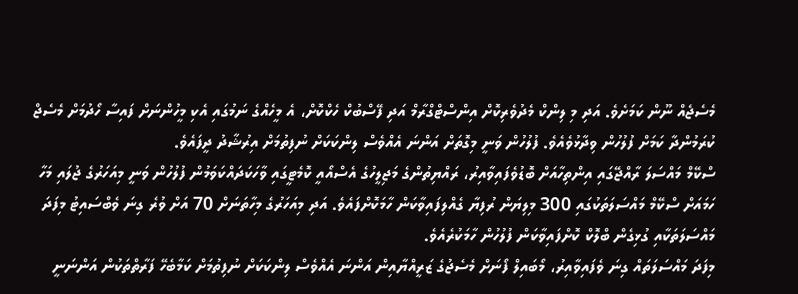މެސެޖެއް ނޫން ކަމަށެވެ. އަދި މި ލިންކް މެދުވެރިކޮށް އިންސްޓްގްރާމް އަދި ފޭސްބުކް ހެކްކޮށް، އެ މީހެއްގެ ނަމުގައި އެކި މީހުންނަށް ފައިސާ ހޯދުމަށް މެސެޖް ކުރަމުންދާ ކަމަށް ފުލުހުން ވިދާޅުވެއެވެ. ފުލުހުން ވަނީ މިގޮތަށް އަންނަ އެއްވެސް ލިންކަކަށް ނުފިތުމަށް އިރުޝާދު ދީފައެވެ.
ސްކޭމް މައްސަލަ ރާއްޖޭގައި އިންތިހާއަށް ބޮޑުވެފައިވާއިރު، ރައްޔިތުންގެ މަޖިލީހުގެ އެސްއޯއީ ކޮމެޓީގައި ވާހަކަދައްކަވަމުން ފުލުހުން ވަނީ މިއަހަރުގެ ޖުލައި މަހާ ހަމައަށް ސްކޭމް މައްސަލަތަކުގައި 300 މިލިޔަން ރުފިޔާ ގެއްލިފައިވާކަން ހާމަކޮށްފައެވެ. އަދި މިއަހަރުގެ މިހާތަނަށް 70 އަށް ވުރެ ގިނަ ވެބްސައިޓު މިފަދަ މައްސަލަތަކާއި ގުޅިގެން ބްލޮކް ކޮށްފައިވާކަން ފުލުހުން ހާމަކުރެއެވެ.
މިފަދަ މައްސަލަތައް ގިނަ ވެފައިވާއިރު، މޯބައިލް ފޯނަށް މެސެޖުގެ ޒަރީއްޔާއިން އަންނަ އެއްވެސް ލިންކަކަށް ނުފިތުމަށް ކަމާބެހޭ ފަރާތްތަކުން އަންނަނީ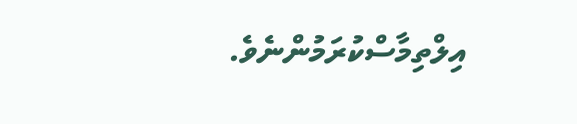އިލްތިމާސްކުރަމުންނެވެ.